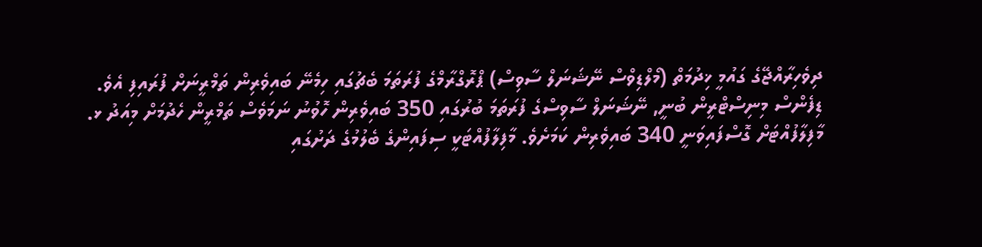ދިވެހިރާއްޖޭގެ ގައުމީ ޚިދުމަތް (މޯލްޑިވްސް ނޭޝަނަލް ސާވިސް) ޕްރޮގްރާމްގެ ފުރަތަމަ ބެޗުގައި ހިމެނޭ ބައިވެރިން ތަމްރީނަށް ފުރައިފި އެވެ.
ޑިފެންސް މިނިސްޓްރީން ބުނީ, ނޭޝަނަލް ސާވިސްގެ ފުރަތަމަ ބުރުގައި 350 ބައިވެރިން ހޮވުނު ނަމަވެސް ތަމްރީން ހެދުމަށް މިއަދު ޅ. މާފިލާފުއްޓަށް ގޮސްފައިވަނީ 340 ބައިވެރިން ކަމަށެވެ. މާފިލާފުއްޓަކީ ސިފައިންގެ ބެލުމުގެ ދަށުގައި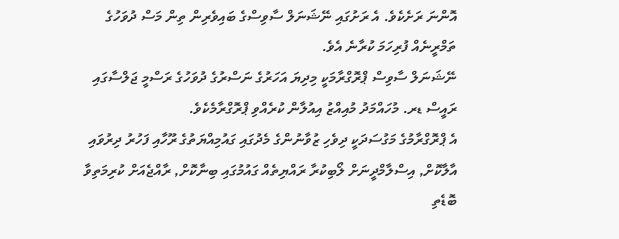އޮންނަ ރަށެކެވެ. އެ ރަށުގައި ނޭޝަނަލް ސާވިސްގެ ބައިވެރިން ތިން މަސް ދުވަހުގެ ތަމްރީނެއް ފުރިހަމަ ކުރާނެ އެވެ.
ނޭޝަނަލް ސާވިސް ޕްރޮގްރާމަކީ މިދިޔަ އަހަރުގެ ނަސްރުގެ ދުވަހުގެ ރަސްމީ ޖަލްސާގައި ރައީސް ޑރ. މުހައްމަދު މުއިއްޒު އިއުލާން ކުރެއްވި ޕްރޮގްރާމެކެވެ.
އެ ޕްރޮގްރާމުގެ މަގުސަދަކީ ދިވެހި ޒުވާނުންގެ މެދުގައި ގައުމިއްޔަތުގެ ރޫހާއި ފަހުރު ދިރުވައި އާލާކޮށް, އިސްލާމްދީނަށް ލޯބިކުރާ ރައްޔިތެއް ގައުމުގައި ބިނާކޮށް, ރާއްޖެއަށް ކުރިމަތިވާ ބޮޑެތި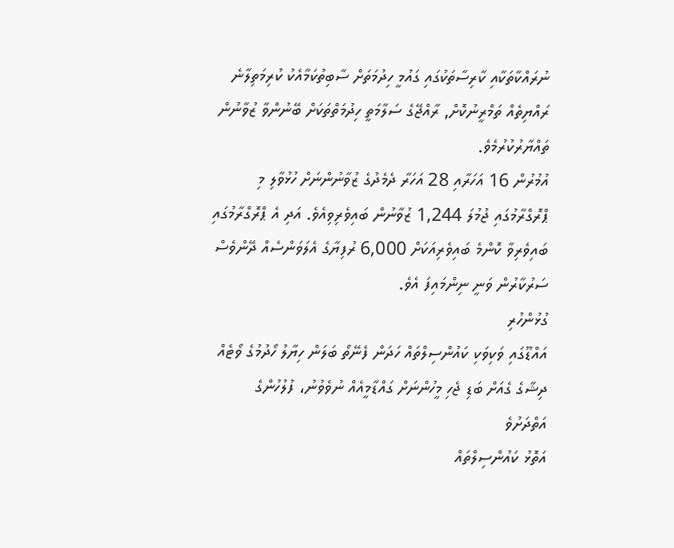ނުރައްކާތަކާއި ކާރިސާތަކުގައި ގައުމީ ހިދުމަތަށް ސާބިތުކަމާއެކު ކުރިމަތިލާނެ ރައްޔިތެއް ތަމްރީނުކޮށް, ރާއްޖޭގެ ސަލާމަތީ ހިދުމަތްތަކަށް ބޭނުންވާ ޒުވާނުން ތައްޔާރުކުރުމެވެ.
އުމުރުން 16 އަހަރާއި 28 އަހަރާ ދެމެދުގެ ޒުވާނުންނަށް ހުޅުވާލި މި ޕްރޮގްރާމުގައި ޖުމުލަ 1,244 ޒުވާނުން ބައިވެރިވިއެވެ. އަދި އެ ޕްރޮގްރާމުގައި ބައިވެރިވާ ކޮންމެ ބައިވެރިއަކަށް 6,000 ރުފިޔާގެ އެލަވަންސެއް ދޭންވެސް ސަރުކާރުން ވަނީ ނިންމައިފަ އެވެ.
ގުޅުންހުރި
އައްޑޫގައި ވަކިވަކި ކައުންސިލްތައް ހަދަން ފެނޭތޯ ބަލަން ހިޔާލު ހޯދުމުގެ ވޯޓެއް
ދިޝާގެ ގެއަށް ބަޑި ޖެހި މީހުންނަށް ގައްޑާމީއެއް ނުވެވުނު، ފުލުހުންގެ އަތްދަށުވެ
އަތޮޅު ކައުންސިލްތައް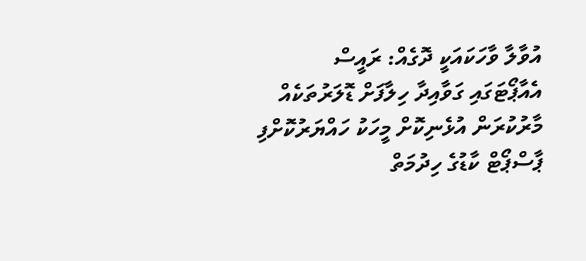އުވާލާ ވާހަކައަކީ ދޮގެއް: ރައީސް
އެއާޕޯޓަގައި ގަވާއިދާ ހިލާފަށް ޑޮލަރުތަކެއް މާރުކުރަން އުޅެނިކޮށް މީހަކު ހައްޔަރުކޮށްފި
ޕާސްޕޯޓް ކާޑުގެ ހިދުމަތް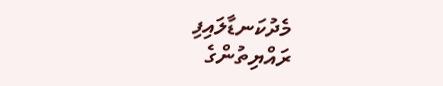މެދުކަނޑާލައިފި
ރައްޔިތުންގެ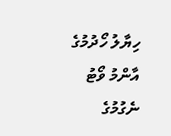ހިޔާލު ހޯދުމުގެ އާންމު ވޯޓު ނެގުމުގެ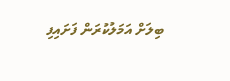ބިލަށް އަމަލުކުރަން ފަށައިފި